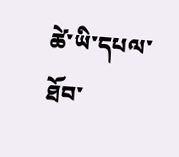ཚེ་ཡི་དཔལ་ཐོབ་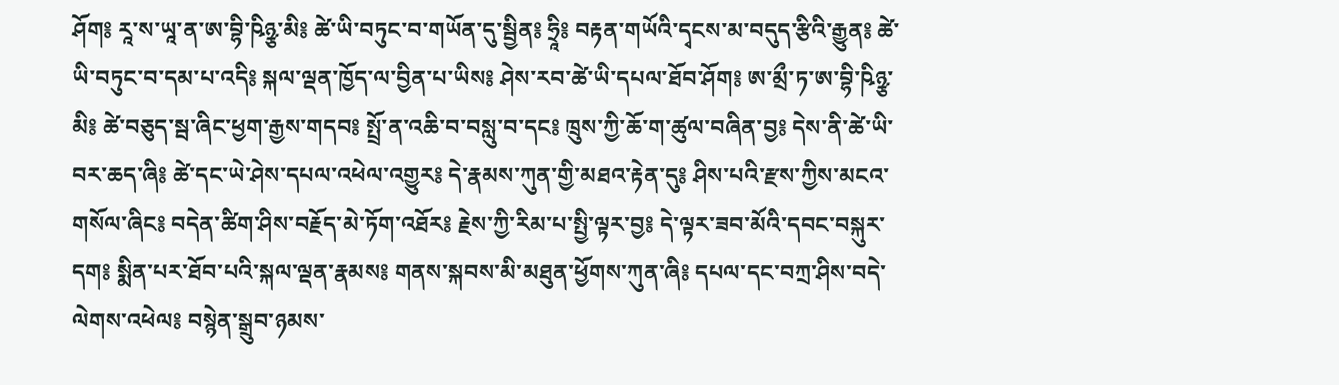ཤོག༔ རཱ་ས་ཡཱ་ན་ཨ་བྷི་ཥིཉྩ་མི༔ ཚེ་ཡི་བཏུང་བ་གཡོན་དུ་སྦྱིན༔ ཧྲཱི༔ བརྟན་གཡོའི་དྭངས་མ་བདུད་རྩིའི་རྒྱུན༔ ཚེ་ཡི་བཏུང་བ་དམ་པ་འདི༔ སྐལ་ལྡན་ཁྱོད་ལ་བྱིན་པ་ཡིས༔ ཤེས་རབ་ཚེ་ཡི་དཔལ་ཐོབ་ཤོག༔ ཨ་མྲྀ་ཏ་ཨ་བྷི་ཥིཉྩ་མི༔ ཚེ་བཅུད་སྦ་ཞིང་ཕྱག་རྒྱས་གདབ༔ སྤྲོ་ན་འཆི་བ་བསླུ་བ་དང༔ ཁྲུས་ཀྱི་ཆོ་ག་ཚུལ་བཞིན་བྱ༔ དེས་ནི་ཚེ་ཡི་བར་ཆད་ཞི༔ ཚེ་དང་ཡེ་ཤེས་དཔལ་འཕེལ་འགྱུར༔ དེ་རྣམས་ཀུན་གྱི་མཐའ་རྟེན་དུ༔ ཤིས་པའི་རྫས་ཀྱིས་མངའ་གསོལ་ཞིང༔ བདེན་ཚིག་ཤིས་བརྗོད་མེ་ཏོག་འཐོར༔ རྗེས་ཀྱི་རིམ་པ་སྤྱི་ལྟར་བྱ༔ དེ་ལྟར་ཟབ་མོའི་དབང་བསྐུར་དག༔ སྨིན་པར་ཐོབ་པའི་སྐལ་ལྡན་རྣམས༔ གནས་སྐབས་མི་མཐུན་ཕྱོགས་ཀུན་ཞི༔ དཔལ་དང་བཀྲ་ཤིས་བདེ་ལེགས་འཕེལ༔ བསྙེན་སྒྲུབ་ཉམས་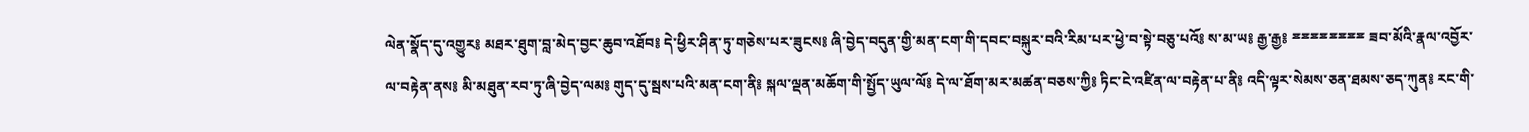ལེན་སྣོད་དུ་འགྱུར༔ མཐར་ཐུག་བླ་མེད་བྱང་ཆུབ་འཐོབ༔ དེ་ཕྱིར་ཤིན་ཏུ་གཅེས་པར་ཟུངས༔ ཞི་བྱེད་བདུན་གྱི་མན་ངག་གི་དབང་བསྐུར་བའི་རིམ་པར་ཕྱེ་བ་སྟེ་བཅུ་པའོ༔ ས་མ་ཡ༔ རྒྱ་རྒྱ༔ ྈྈྈྈྈྈྈྈ ཟབ་མོའི་རྣལ་འབྱོར་ལ་བརྟེན་ནས༔ མི་མཐུན་རབ་ཏུ་ཞི་བྱེད་ལམ༔ གུད་དུ་སྦས་པའི་མན་ངག་ནི༔ སྐལ་ལྡན་མཆོག་གི་སྤྱོད་ཡུལ་ལོ༔ དེ་ལ་ཐོག་མར་མཚན་བཅས་ཀྱི༔ ཏིང་ངེ་འཛིན་ལ་བརྟེན་པ་ནི༔ འདི་ལྟར་སེམས་ཅན་ཐམས་ཅད་ཀུན༔ རང་གི་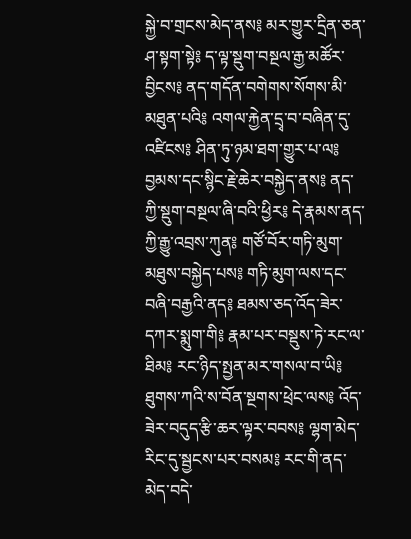སྐྱེ་བ་གྲངས་མེད་ནས༔ མར་གྱུར་དྲིན་ཅན་ཤ་སྟག་སྟེ༔ ད་ལྟ་སྡུག་བསྔལ་རྒྱ་མཚོར་བྱིངས༔ ནད་གདོན་བགེགས་སོགས་མི་མཐུན་པའི༔ འགལ་རྐྱེན་དྲྭ་བ་བཞིན་དུ་འཛིངས༔ ཤིན་ཏུ་ཉམ་ཐག་གྱུར་པ་ལ༔ བྱམས་དང་སྙིང་རྗེ་ཆེར་བསྐྱེད་ནས༔ ནད་ཀྱི་སྡུག་བསྔལ་ཞི་བའི་ཕྱིར༔ དེ་རྣམས་ནད་ཀྱི་རྒྱུ་འབྲས་ཀུན༔ གཙོ་བོར་གཏི་མུག་མཐུས་བསྐྱེད་པས༔ གཏི་མུག་ལས་དང་བཞི་བརྒྱའི་ནད༔ ཐམས་ཅད་འོད་ཟེར་དཀར་སྨུག་གི༔ རྣམ་པར་བསྡུས་ཏེ་རང་ལ་ཐིམ༔ རང་ཉིད་སྤྱན་མར་གསལ་བ་ཡི༔ ཐུགས་ཀའི་ས་བོན་སྔགས་ཕྲེང་ལས༔ འོད་ཟེར་བདུད་རྩི་ཆར་ལྟར་བབས༔ ལྷག་མེད་རིང་དུ་སྦྱངས་པར་བསམ༔ རང་གི་ནད་མེད་བདེ་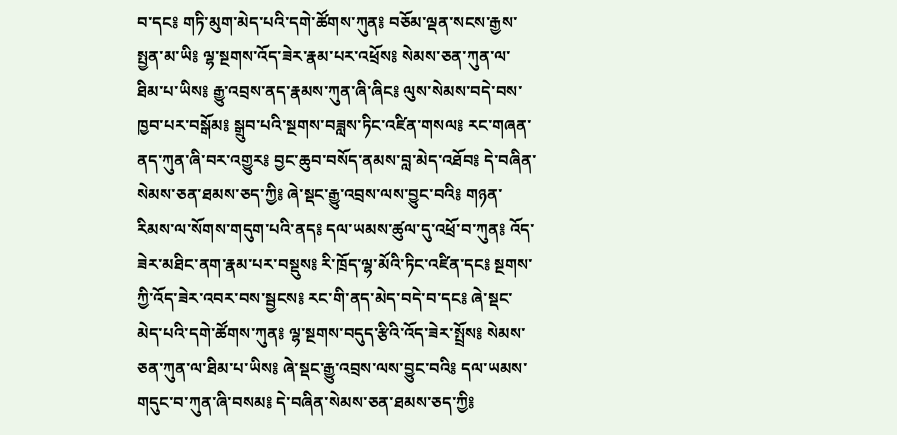བ་དང༔ གཏི་མུག་མེད་པའི་དགེ་ཚོགས་ཀུན༔ བཅོམ་ལྡན་སངས་རྒྱས་སྤྱན་མ་ཡི༔ ལྷ་སྔགས་འོད་ཟེར་རྣམ་པར་འཕྲོས༔ སེམས་ཅན་ཀུན་ལ་ཐིམ་པ་ཡིས༔ རྒྱུ་འབྲས་ནད་རྣམས་ཀུན་ཞི་ཞིང༔ ལུས་སེམས་བདེ་བས་ཁྱབ་པར་བསྒོམ༔ སྒྲུབ་པའི་སྔགས་བཟླས་ཏིང་འཛིན་གསལ༔ རང་གཞན་ནད་ཀུན་ཞི་བར་འགྱུར༔ བྱང་ཆུབ་བསོད་ནམས་བླ་མེད་འཐོབ༔ དེ་བཞིན་སེམས་ཅན་ཐམས་ཅད་ཀྱི༔ ཞེ་སྡང་རྒྱུ་འབྲས་ལས་བྱུང་བའི༔ གཉན་རིམས་ལ་སོགས་གདུག་པའི་ནད༔ དལ་ཡམས་ཚུལ་དུ་འཕྲོ་བ་ཀུན༔ འོད་ཟེར་མཐིང་ནག་རྣམ་པར་བསྡུས༔ རི་ཁྲོད་ལྷ་མོའི་ཏིང་འཛིན་དང༔ སྔགས་ཀྱི་འོད་ཟེར་འབར་བས་སྦྱངས༔ རང་གི་ནད་མེད་བདེ་བ་དང༔ ཞེ་སྡང་མེད་པའི་དགེ་ཚོགས་ཀུན༔ ལྷ་སྔགས་བདུད་རྩིའི་འོད་ཟེར་སྤྲོས༔ སེམས་ཅན་ཀུན་ལ་ཐིམ་པ་ཡིས༔ ཞེ་སྡང་རྒྱུ་འབྲས་ལས་བྱུང་བའི༔ དལ་ཡམས་གདུང་བ་ཀུན་ཞི་བསམ༔ དེ་བཞིན་སེམས་ཅན་ཐམས་ཅད་ཀྱི༔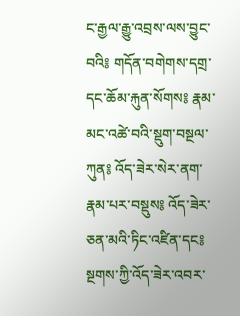ང་རྒྱལ་རྒྱུ་འབྲས་ལས་བྱུང་བའི༔ གདོན་བགེགས་དགྲ་དང་ཆོམ་རྐུན་སོགས༔ རྣམ་མང་འཚེ་བའི་སྡུག་བསྔལ་ཀུན༔ འོད་ཟེར་སེར་ནག་རྣམ་པར་བསྡུས༔ འོད་ཟེར་ཅན་མའི་ཏིང་འཛིན་དང༔ སྔགས་ཀྱི་འོད་ཟེར་འབར་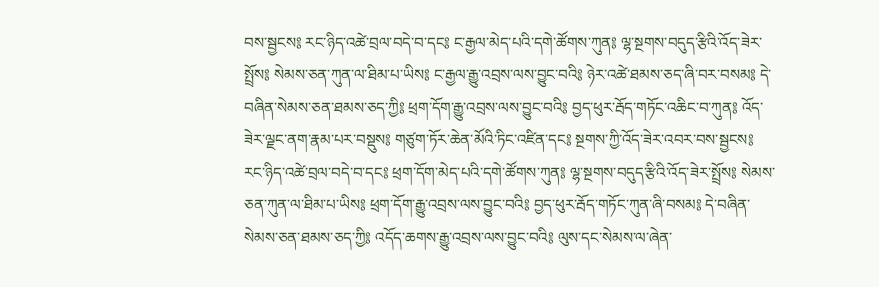བས་སྦྱངས༔ རང་ཉིད་འཚེ་བྲལ་བདེ་བ་དང༔ ང་རྒྱལ་མེད་པའི་དགེ་ཚོགས་ཀུན༔ ལྷ་སྔགས་བདུད་རྩིའི་འོད་ཟེར་སྤྲོས༔ སེམས་ཅན་ཀུན་ལ་ཐིམ་པ་ཡིས༔ ང་རྒྱལ་རྒྱུ་འབྲས་ལས་བྱུང་བའི༔ ཉེར་འཚེ་ཐམས་ཅད་ཞི་བར་བསམ༔ དེ་བཞིན་སེམས་ཅན་ཐམས་ཅད་ཀྱི༔ ཕྲག་དོག་རྒྱུ་འབྲས་ལས་བྱུང་བའི༔ བྱད་ཕུར་རྦོད་གཏོང་འཆིང་བ་ཀུན༔ འོད་ཟེར་ལྗང་ནག་རྣམ་པར་བསྡུས༔ གཙུག་ཏོར་ཆེན་མོའི་ཏིང་འཛིན་དང༔ སྔགས་ཀྱི་འོད་ཟེར་འབར་བས་སྦྱངས༔ རང་ཉིད་འཚེ་བྲལ་བདེ་བ་དང༔ ཕྲག་དོག་མེད་པའི་དགེ་ཚོགས་ཀུན༔ ལྷ་སྔགས་བདུད་རྩིའི་འོད་ཟེར་སྤྲོས༔ སེམས་ཅན་ཀུན་ལ་ཐིམ་པ་ཡིས༔ ཕྲག་དོག་རྒྱུ་འབྲས་ལས་བྱུང་བའི༔ བྱད་ཕུར་རྦོད་གཏོང་ཀུན་ཞི་བསམ༔ དེ་བཞིན་སེམས་ཅན་ཐམས་ཅད་ཀྱི༔ འདོད་ཆགས་རྒྱུ་འབྲས་ལས་བྱུང་བའི༔ ལུས་དང་སེམས་ལ་ཞེན་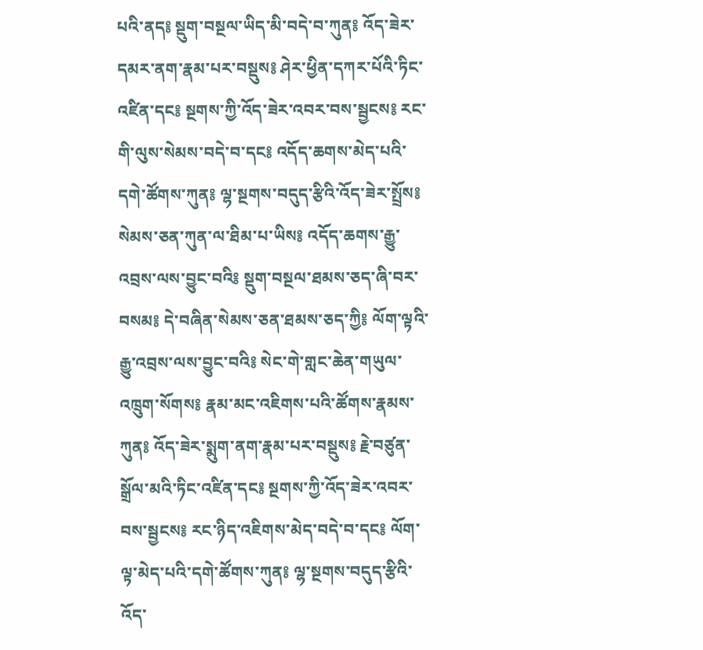པའི་ནད༔ སྡུག་བསྔལ་ཡིད་མི་བདེ་བ་ཀུན༔ འོད་ཟེར་དམར་ནག་རྣམ་པར་བསྡུས༔ ཤེར་ཕྱིན་དཀར་པོའི་ཏིང་འཛིན་དང༔ སྔགས་ཀྱི་འོད་ཟེར་འབར་བས་སྦྱངས༔ རང་གི་ལུས་སེམས་བདེ་བ་དང༔ འདོད་ཆགས་མེད་པའི་དགེ་ཚོགས་ཀུན༔ ལྷ་སྔགས་བདུད་རྩིའི་འོད་ཟེར་སྤྲོས༔ སེམས་ཅན་ཀུན་ལ་ཐིམ་པ་ཡིས༔ འདོད་ཆགས་རྒྱུ་འབྲས་ལས་བྱུང་བའི༔ སྡུག་བསྔལ་ཐམས་ཅད་ཞི་བར་བསམ༔ དེ་བཞིན་སེམས་ཅན་ཐམས་ཅད་ཀྱི༔ ལོག་ལྟའི་རྒྱུ་འབྲས་ལས་བྱུང་བའི༔ སེང་གེ་གླང་ཆེན་གཡུལ་འཁྲུག་སོགས༔ རྣམ་མང་འཇིགས་པའི་ཚོགས་རྣམས་ཀུན༔ འོད་ཟེར་སྨུག་ནག་རྣམ་པར་བསྡུས༔ རྗེ་བཙུན་སྒྲོལ་མའི་ཏིང་འཛིན་དང༔ སྔགས་ཀྱི་འོད་ཟེར་འབར་བས་སྦྱངས༔ རང་ཉིད་འཇིགས་མེད་བདེ་བ་དང༔ ལོག་ལྟ་མེད་པའི་དགེ་ཚོགས་ཀུན༔ ལྷ་སྔགས་བདུད་རྩིའི་འོད་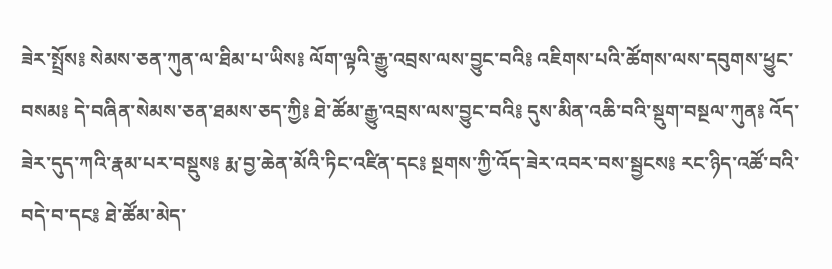ཟེར་སྤྲོས༔ སེམས་ཅན་ཀུན་ལ་ཐིམ་པ་ཡིས༔ ལོག་ལྟའི་རྒྱུ་འབྲས་ལས་བྱུང་བའི༔ འཇིགས་པའི་ཚོགས་ལས་དབུགས་ཕྱུང་བསམ༔ དེ་བཞིན་སེམས་ཅན་ཐམས་ཅད་ཀྱི༔ ཐེ་ཚོམ་རྒྱུ་འབྲས་ལས་བྱུང་བའི༔ དུས་མིན་འཆི་བའི་སྡུག་བསྔལ་ཀུན༔ འོད་ཟེར་དུད་ཀའི་རྣམ་པར་བསྡུས༔ རྨ་བྱ་ཆེན་མོའི་ཏིང་འཛིན་དང༔ སྔགས་ཀྱི་འོད་ཟེར་འབར་བས་སྦྱངས༔ རང་ཉིད་འཚོ་བའི་བདེ་བ་དང༔ ཐེ་ཚོམ་མེད་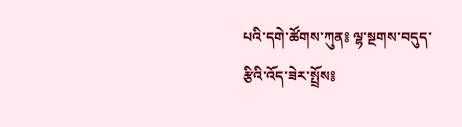པའི་དགེ་ཚོགས་ཀུན༔ ལྷ་སྔགས་བདུད་རྩིའི་འོད་ཟེར་སྤྲོས༔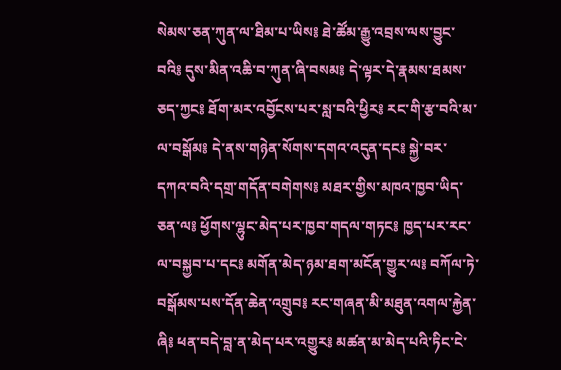སེམས་ཅན་ཀུན་ལ་ཐིམ་པ་ཡིས༔ ཐེ་ཚོམ་རྒྱུ་འབྲས་ལས་བྱུང་བའི༔ དུས་མིན་འཆི་བ་ཀུན་ཞི་བསམ༔ དེ་ལྟར་དེ་རྣམས་ཐམས་ཅད་ཀྱང༔ ཐོག་མར་འབྱོངས་པར་སླ་བའི་ཕྱིར༔ རང་གི་རྩ་བའི་མ་ལ་བསྒོམ༔ དེ་ནས་གཉེན་སོགས་དགའ་འདུན་དང༔ སྐྱེ་བར་དཀའ་བའི་དགྲ་གདོན་བགེགས༔ མཐར་གྱིས་མཁའ་ཁྱབ་ཡིད་ཅན་ལ༔ ཕྱོགས་ལྷུང་མེད་པར་ཁྱབ་གདལ་གཏང༔ ཁྱད་པར་རང་ལ་བསྐྱབ་པ་དང༔ མགོན་མེད་ཉམ་ཐག་མངོན་གྱུར་ལ༔ བཀོལ་ཏེ་བསྒོམས་པས་དོན་ཆེན་འགྲུབ༔ རང་གཞན་མི་མཐུན་འགལ་རྐྱེན་ཞི༔ ཕན་བདེ་བླ་ན་མེད་པར་འགྱུར༔ མཚན་མ་མེད་པའི་ཏིང་ངེ་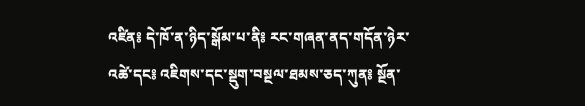འཛིན༔ དེ་ཁོ་ན་ཉིད་སྒོམ་པ་ནི༔ རང་གཞན་ནད་གདོན་ཉེར་འཚེ་དང༔ འཇིགས་དང་སྡུག་བསྔལ་ཐམས་ཅད་ཀུན༔ སྔོན་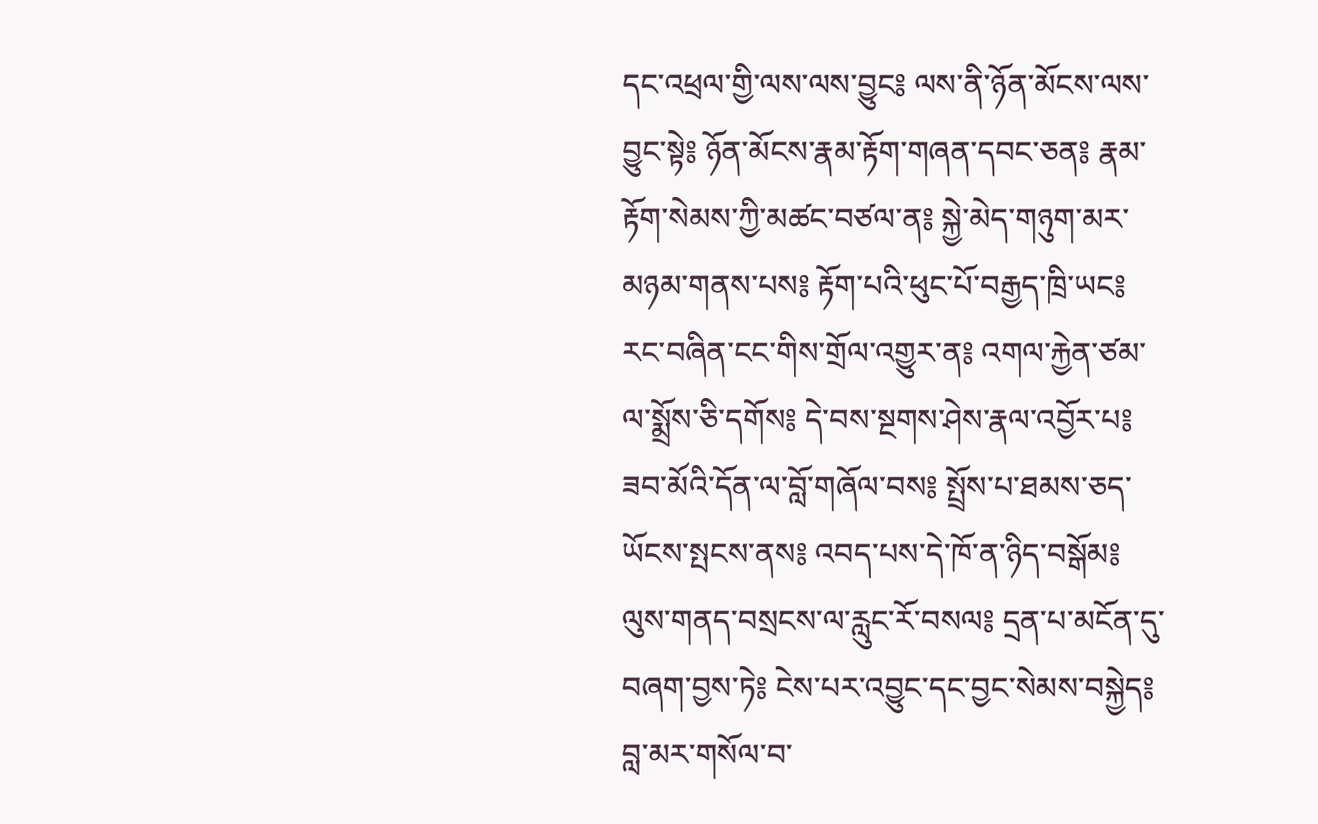དང་འཕྲལ་གྱི་ལས་ལས་བྱུང༔ ལས་ནི་ཉོན་མོངས་ལས་བྱུང་སྟེ༔ ཉོན་མོངས་རྣམ་རྟོག་གཞན་དབང་ཅན༔ རྣམ་རྟོག་སེམས་ཀྱི་མཚང་བཙལ་ན༔ སྐྱེ་མེད་གཉུག་མར་མཉམ་གནས་པས༔ རྟོག་པའི་ཕུང་པོ་བརྒྱད་ཁྲི་ཡང༔ རང་བཞིན་ངང་གིས་གྲོལ་འགྱུར་ན༔ འགལ་རྐྱེན་ཙམ་ལ་སྨྲོས་ཅི་དགོས༔ དེ་བས་སྔགས་ཤེས་རྣལ་འབྱོར་པ༔ ཟབ་མོའི་དོན་ལ་བློ་གཞོལ་བས༔ སྤྲོས་པ་ཐམས་ཅད་ཡོངས་སྤངས་ནས༔ འབད་པས་དེ་ཁོ་ན་ཉིད་བསྒོམ༔ ལུས་གནད་བསྲངས་ལ་རླུང་རོ་བསལ༔ དྲན་པ་མངོན་དུ་བཞག་བྱས་ཏེ༔ ངེས་པར་འབྱུང་དང་བྱང་སེམས་བསྐྱེད༔ བླ་མར་གསོལ་བ་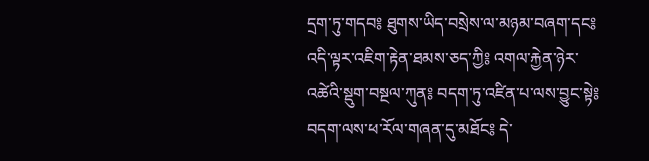དྲག་ཏུ་གདབ༔ ཐུགས་ཡིད་བསྲེས་ལ་མཉམ་བཞག་དང༔ འདི་ལྟར་འཇིག་རྟེན་ཐམས་ཅད་ཀྱི༔ འགལ་རྐྱེན་ཉེར་འཚེའི་སྡུག་བསྔལ་ཀུན༔ བདག་ཏུ་འཛིན་པ་ལས་བྱུང་སྟེ༔ བདག་ལས་ཕ་རོལ་གཞན་དུ་མཐོང༔ དེ་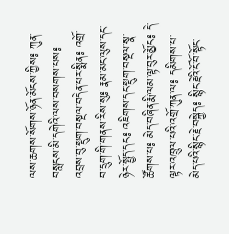ལས་ཆགས་སོགས་ཉོན་མོངས་ཀྱིས༔ ཀུན་བསླངས་མི་དགེའི་ལས་བསགས་པས༔ འབྲས་བུ་སྡུག་བསྔལ་བདེན་པར་སྨིན༔ འགྲོ་བ་དྲུག་གི་གནས་རིས་སུ༔ རྣམ་མང་ལུས་དང་ཉེར་སྤྱོད་དང༔ འཇིགས་དང་སྡུག་བསྔལ་སྣ་ཚོགས་པ༔ མེད་བཞིན་རྨི་ལམ་ལྟ་བུར་མྱོང༔ དེ་ལྟར་འཁྲུལ་པའི་འགྲོ་ཀུན་ལ༔ དམིགས་པ་མེད་པའི་སྙིང་རྗེ་བསྐྱེད༔ སྙིང་རྗེའི་ངོ་བོ་སྟོང་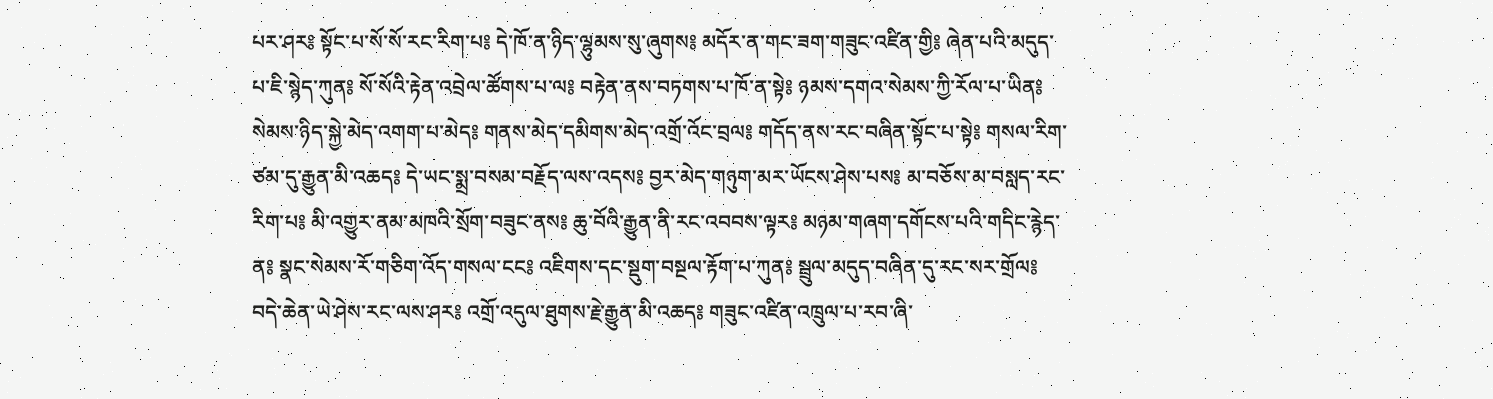པར་ཤར༔ སྟོང་པ་སོ་སོ་རང་རིག་པ༔ དེ་ཁོ་ན་ཉིད་ལྷུམས་སུ་ཞུགས༔ མདོར་ན་གང་ཟག་གཟུང་འཛིན་གྱི༔ ཞེན་པའི་མདུད་པ་ཇི་སྙེད་ཀུན༔ སོ་སོའི་རྟེན་འབྲེལ་ཚོགས་པ་ལ༔ བརྟེན་ནས་བཏགས་པ་ཁོ་ན་སྟེ༔ ཉམས་དགའ་སེམས་ཀྱི་རོལ་པ་ཡིན༔ སེམས་ཉིད་སྐྱེ་མེད་འགག་པ་མེད༔ གནས་མེད་དམིགས་མེད་འགྲོ་འོང་བྲལ༔ གདོད་ནས་རང་བཞིན་སྟོང་པ་སྟེ༔ གསལ་རིག་ཙམ་དུ་རྒྱུན་མི་འཆད༔ དེ་ཡང་སྨྲ་བསམ་བརྗོད་ལས་འདས༔ བྱར་མེད་གཉུག་མར་ཡོངས་ཤེས་པས༔ མ་བཅོས་མ་བསླད་རང་རིག་པ༔ མི་འགྱུར་ནམ་མཁའི་སྲོག་བཟུང་ནས༔ ཆུ་བོའི་རྒྱུན་ནི་རང་འབབས་ལྟར༔ མཉམ་གཞག་དགོངས་པའི་གདིང་རྙེད་ན༔ སྣང་སེམས་རོ་གཅིག་འོད་གསལ་ངང༔ འཇིགས་དང་སྡུག་བསྔལ་རྟོག་པ་ཀུན༔ སྦྲུལ་མདུད་བཞིན་དུ་རང་སར་གྲོལ༔ བདེ་ཆེན་ཡེ་ཤེས་རང་ལས་ཤར༔ འགྲོ་འདུལ་ཐུགས་རྗེ་རྒྱུན་མི་འཆད༔ གཟུང་འཛིན་འཁྲུལ་པ་རབ་ཞི་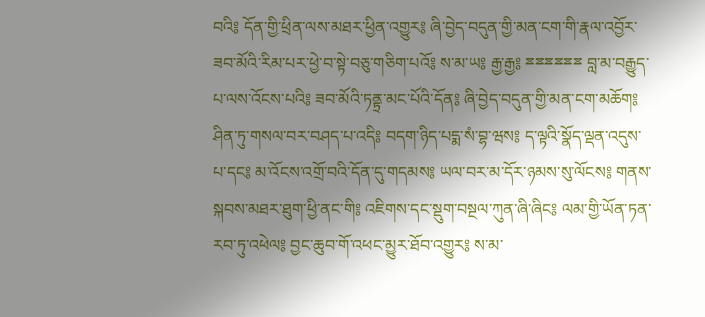བའི༔ དོན་གྱི་ཕྲིན་ལས་མཐར་ཕྱིན་འགྱུར༔ ཞི་བྱེད་བདུན་གྱི་མན་ངག་གི་རྣལ་འབྱོར་ཟབ་མོའི་རིམ་པར་ཕྱེ་བ་སྟེ་བཅུ་གཅིག་པའོ༔ ས་མ་ཡ༔ རྒྱ་རྒྱ༔ ྈྈྈྈྈྈ བླ་མ་བརྒྱུད་པ་ལས་འོངས་པའི༔ ཟབ་མོའི་ཏནྟྲ་མང་པོའི་དོན༔ ཞི་བྱེད་བདུན་གྱི་མན་ངག་མཆོག༔ ཤིན་ཏུ་གསལ་བར་བཤད་པ་འདི༔ བདག་ཉིད་པདྨ་སཾ་བྷ་ཝས༔ ད་ལྟའི་སྣོད་ལྡན་འདུས་པ་དང༔ མ་འོངས་འགྲོ་བའི་དོན་དུ་གདམས༔ ཡལ་བར་མ་དོར་ཉམས་སུ་ལོངས༔ གནས་སྐབས་མཐར་ཐུག་ཕྱི་ནང་གི༔ འཇིགས་དང་སྡུག་བསྔལ་ཀུན་ཞི་ཞིང༔ ལམ་གྱི་ཡོན་ཏན་རབ་ཏུ་འཕེལ༔ བྱང་ཆུབ་གོ་འཕང་མྱུར་ཐོབ་འགྱུར༔ ས་མ་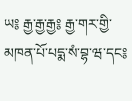ཡ༔ རྒྱ་རྒྱ་རྒྱ༔ རྒྱ་གར་གྱི་མཁན་པོ་པདྨ་སཾ་བྷ་ཝ་དང༔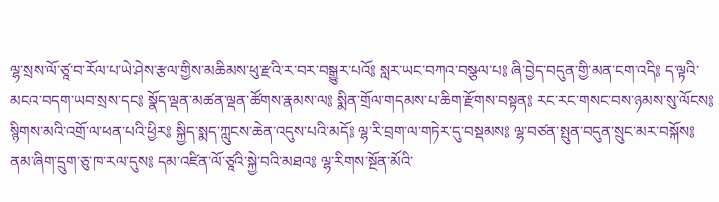ལྷ་སྲས་ལོ་ཙཱ་བ་རོལ་པ་ཡེ་ཤེས་རྩལ་གྱིས་མཆིམས་ཕུ་རྫའི་ར་བར་བསྒྱུར་པའོ༔ སླར་ཡང་བཀའ་བསྩལ་པ༔ ཞི་བྱེད་བདུན་གྱི་མན་ངག་འདི༔ ད་ལྟའི་མངའ་བདག་ཡབ་སྲས་དང༔ སྣོད་ལྡན་མཚན་ལྡན་ཚོགས་རྣམས་ལ༔ སྨིན་གྲོལ་གདམས་པ་ཆིག་རྫོགས་བསྟན༔ རང་རང་གསང་བས་ཉམས་སུ་ལོངས༔ སྙིགས་མའི་འགྲོ་ལ་ཕན་པའི་ཕྱིར༔ སྐྱིད་སྨད་ཀླུངས་ཆེན་འདུས་པའི་མདོ༔ ལྷ་རི་བྲག་ལ་གཏེར་དུ་བསྡམས༔ ལྷ་བཙན་སྤུན་བདུན་སྲུང་མར་བསྐོས༔ ནམ་ཞིག་དྲུག་ཅུ་ཁ་རལ་དུས༔ དམ་འཛིན་ལོ་ཙཱའི་སྐྱེ་བའི་མཐའ༔ ལྷ་རིགས་སྔོན་མོའི་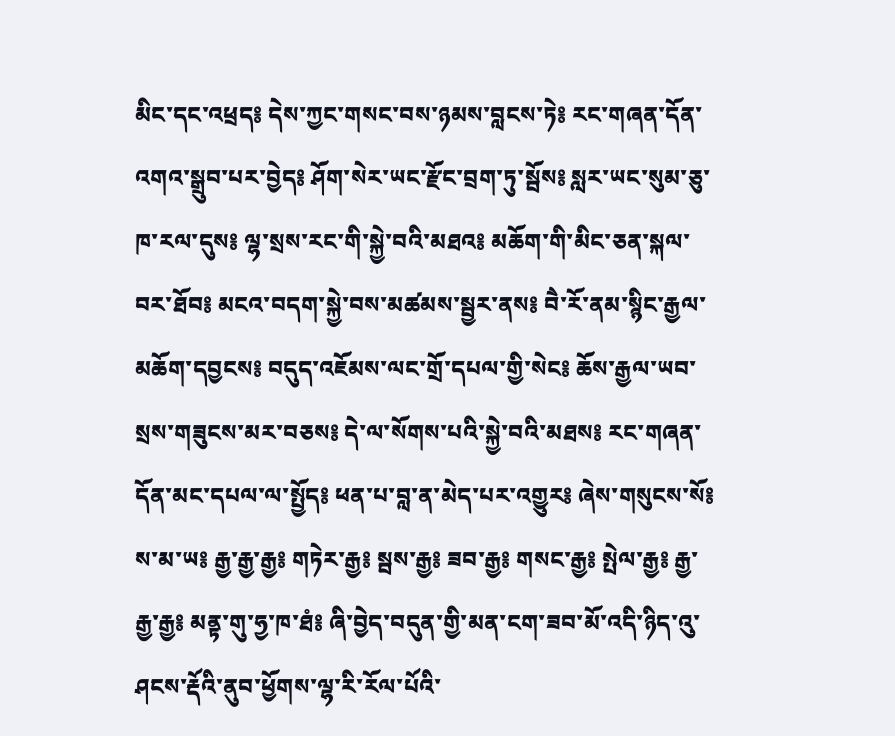མིང་དང་འཕྲད༔ དེས་ཀྱང་གསང་བས་ཉམས་བླངས་ཏེ༔ རང་གཞན་དོན་འགའ་སྒྲུབ་པར་བྱེད༔ ཤོག་སེར་ཡང་རྫོང་བྲག་ཏུ་སྦོས༔ སླར་ཡང་སུམ་ཅུ་ཁ་རལ་དུས༔ ལྷ་སྲས་རང་གི་སྐྱེ་བའི་མཐའ༔ མཆོག་གི་མིང་ཅན་སྐལ་བར་ཐོབ༔ མངའ་བདག་སྐྱེ་བས་མཚམས་སྦྱར་ནས༔ བཻ་རོ་ནམ་སྙིང་རྒྱལ་མཆོག་དབྱངས༔ བདུད་འཇོམས་ལང་གྲོ་དཔལ་གྱི་སེང༔ ཆོས་རྒྱལ་ཡབ་སྲས་གཟུངས་མར་བཅས༔ དེ་ལ་སོགས་པའི་སྐྱེ་བའི་མཐས༔ རང་གཞན་དོན་མང་དཔལ་ལ་སྤྱོད༔ ཕན་པ་བླ་ན་མེད་པར་འགྱུར༔ ཞེས་གསུངས་སོ༔ ས་མ་ཡ༔ རྒྱ་རྒྱ་རྒྱ༔ གཏེར་རྒྱ༔ སྦས་རྒྱ༔ ཟབ་རྒྱ༔ གསང་རྒྱ༔ སྤེལ་རྒྱ༔ རྒྱ་རྒྱ་རྒྱ༔ མནྟ་གུ་ཧྱ་ཁ་ཐཾ༔ ཞི་བྱེད་བདུན་གྱི་མན་ངག་ཟབ་མོ་འདི་ཉིད་འུ་ཤངས་རྡོའི་ནུབ་ཕྱོགས་ལྷ་རི་རོལ་པོའི་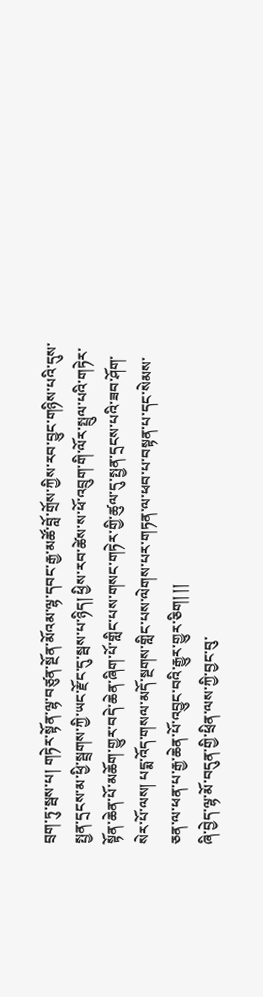བྲག་ཏུ་སྦས་པ། གཏེར་སྟོན་ལྷ་བཙུན་སྔོན་མོའམ་ལྷ་དབང་རྒྱ་མཚོ་བློ་གྲོས་ཀྱིས་རབ་བྱུང་གཉིས་པའི་དུས་སྤྱན་དྲངས་མ་ཕྱི་སྦྲགས་ཀྱི་ཡང་རྫོང་དུ་སྦས་པ་ཉིད། ཕྱིས་རབ་ཚེས་ས་ཕོ་འབྲུག་གི་ལོར་སྤྲུལ་པའི་གཏེར་སྟོན་ཆེན་པོ་མཆོག་གྱུར་བདེ་ཆེན་ཞིག་པོ་གླིང་པས་གསང་གཏེར་གྱི་ཚུལ་དུ་སྤྱན་དྲངས་པའི་ཟབ་ཤོག་སེར་པོ་ལས། པདྨ་འོད་གསལ་མདོ་སྔགས་གླིང་པས་ལེགས་པར་གཏན་ལ་ཕབ་པ་བསྟན་པ་དང་སེམས་ཅན་ལ་ཕན་པ་རྒྱ་ཆེན་པོ་འབྱུང་བའི་རྒྱུར་གྱུར་ཅིག། །།
ཞི་བྱེད་ལྷ་མོ་བདུན་གྱི་ཕྲིན་ལས་ཀྱི་བྱང་བུ་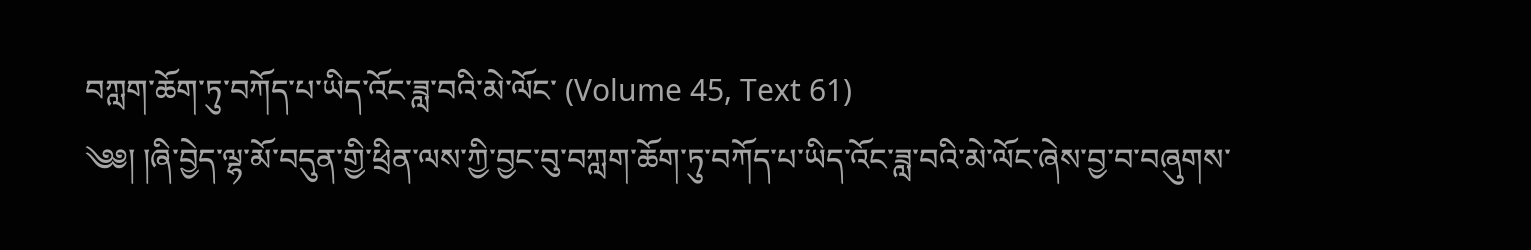བཀླག་ཆོག་ཏུ་བཀོད་པ་ཡིད་འོང་ཟླ་བའི་མེ་ལོང་ (Volume 45, Text 61)
༄༅། །ཞི་བྱེད་ལྷ་མོ་བདུན་གྱི་ཕྲིན་ལས་ཀྱི་བྱང་བུ་བཀླག་ཆོག་ཏུ་བཀོད་པ་ཡིད་འོང་ཟླ་བའི་མེ་ལོང་ཞེས་བྱ་བ་བཞུགས་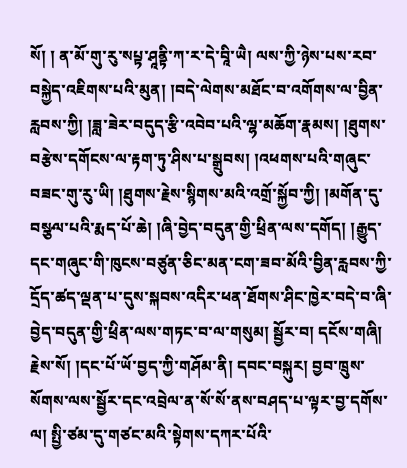སོ། ། ན་མོ་གུ་རུ་སཔྟ་ཤཱནྟི་ཀ་ར་དེ་བཱི་ཡཻ། ལས་ཀྱི་ཉེས་པས་རབ་བསྐྱེད་འཇིགས་པའི་མུན། །བདེ་ལེགས་མཐོང་བ་འགོགས་ལ་བྱིན་རླབས་ཀྱི། །ཟླ་ཟེར་བདུད་རྩི་འབེབ་པའི་ལྷ་མཆོག་རྣམས། །ཐུགས་བརྩེས་དགོངས་ལ་རྟག་ཏུ་ཤིས་པ་སྒྲུབས། །འཕགས་པའི་གཞུང་བཟང་གུ་རུ་ཡི། །ཐུགས་རྗེས་སྙིགས་མའི་འགྲོ་སྐྱོབ་ཀྱི། །མགོན་དུ་བསྩལ་པའི་རྨད་པོ་ཆེ། །ཞི་བྱེད་བདུན་གྱི་ཕྲིན་ལས་དགོད། །རྒྱུད་དང་གཞུང་གི་ཁུངས་བཙུན་ཅིང་མན་ངག་ཟབ་མོའི་བྱིན་རླབས་ཀྱི་དྲོད་ཚད་ལྡན་པ་དུས་སྐབས་འདིར་ཕན་ཐོགས་ཤིང་ཁྱེར་བདེ་བ་ཞི་བྱེད་བདུན་གྱི་ཕྲིན་ལས་གཏང་བ་ལ་གསུམ། སྦྱོར་བ། དངོས་གཞི། རྗེས་སོ། །དང་པོ་ཡོ་བྱད་ཀྱི་གཤོམ་ནི། དབང་བསྐུར། བྱབ་ཁྲུས་སོགས་ལས་སྦྱོར་དང་འབྲེལ་ན་སོ་སོ་ནས་བཤད་པ་ལྟར་བྱ་དགོས་ལ། སྤྱི་ཙམ་དུ་གཙང་མའི་སྟེགས་དཀར་པོའི་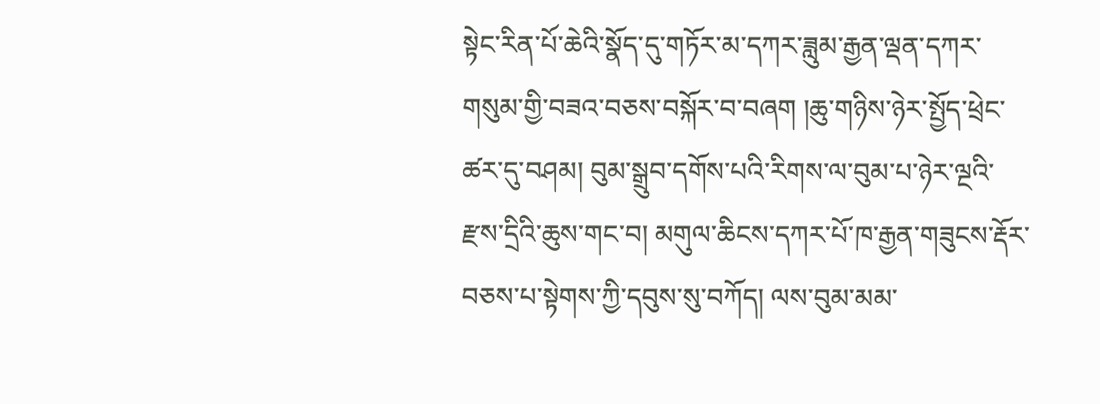སྟེང་རིན་པོ་ཆེའི་སྣོད་དུ་གཏོར་མ་དཀར་ཟླུམ་རྒྱན་ལྡན་དཀར་གསུམ་གྱི་བཟའ་བཅས་བསྐོར་བ་བཞག །ཆུ་གཉིས་ཉེར་སྤྱོད་ཕྲེང་ཚར་དུ་བཤམ། བུམ་སྒྲུབ་དགོས་པའི་རིགས་ལ་བུམ་པ་ཉེར་ལྔའི་རྫས་དྲིའི་ཆུས་གང་བ། མགུལ་ཆིངས་དཀར་པོ་ཁ་རྒྱན་གཟུངས་རྡོར་བཅས་པ་སྟེགས་ཀྱི་དབུས་སུ་བཀོད། ལས་བུམ་མམ་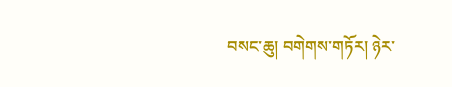བསང་ཆུ། བགེགས་གཏོར། ཉེར་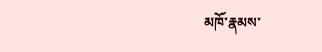མཁོ་རྣམས་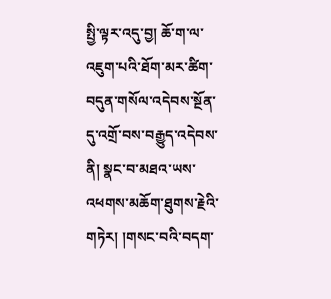སྤྱི་ལྟར་འདུ་བྱ། ཆོ་ག་ལ་འཇུག་པའི་ཐོག་མར་ཚིག་བདུན་གསོལ་འདེབས་སྔོན་དུ་འགྲོ་བས་བརྒྱུད་འདེབས་ནི། སྣང་བ་མཐའ་ཡས་འཕགས་མཆོག་ཐུགས་རྗེའི་གཏེར། །གསང་བའི་བདག་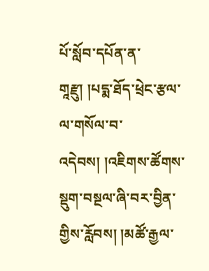པོ་སློབ་དཔོན་ན་གཱརྫུ། །པདྨ་ཐོད་ཕྲེང་རྩལ་ལ་གསོལ་བ་འདེབས། །འཇིགས་ཚོགས་སྡུག་བསྔལ་ཞི་བར་བྱིན་གྱིས་རློབས། །མཚོ་རྒྱལ་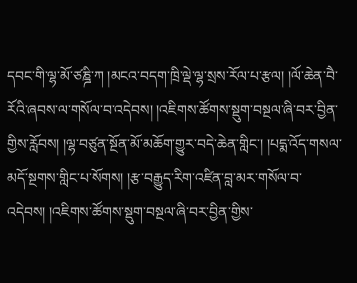དབང་གི་ལྷ་མོ་ཙཎྜི་ཀ །མངའ་བདག་ཁྲི་ལྡེ་ལྷ་སྲས་རོལ་པ་རྩལ། །ལོ་ཆེན་བཻ་རོའི་ཞབས་ལ་གསོལ་བ་འདེབས། །འཇིགས་ཚོགས་སྡུག་བསྔལ་ཞི་བར་བྱིན་གྱིས་རློབས། །ལྷ་བཙུན་སྔོན་མོ་མཆོག་གྱུར་བདེ་ཆེན་གླིང་། །པདྨ་འོད་གསལ་མདོ་སྔགས་གླིང་པ་སོགས། །རྩ་བརྒྱུད་རིག་འཛིན་བླ་མར་གསོལ་བ་འདེབས། །འཇིགས་ཚོགས་སྡུག་བསྔལ་ཞི་བར་བྱིན་གྱིས་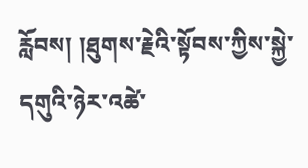རློབས། །ཐུགས་རྗེའི་སྟོབས་ཀྱིས་སྐྱེ་དགུའི་ཉེར་འཚེ་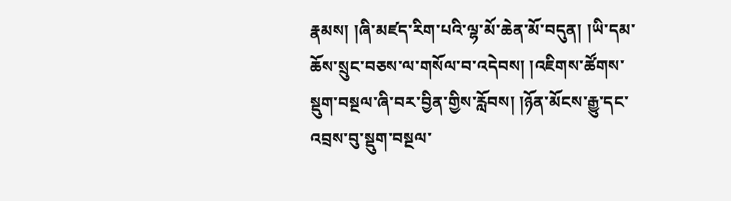རྣམས། །ཞི་མཛད་རིག་པའི་ལྷ་མོ་ཆེན་མོ་བདུན། །ཡི་དམ་ཆོས་སྲུང་བཅས་ལ་གསོལ་བ་འདེབས། །འཇིགས་ཚོགས་སྡུག་བསྔལ་ཞི་བར་བྱིན་གྱིས་རློབས། །ཉོན་མོངས་རྒྱུ་དང་འབྲས་བུ་སྡུག་བསྔལ་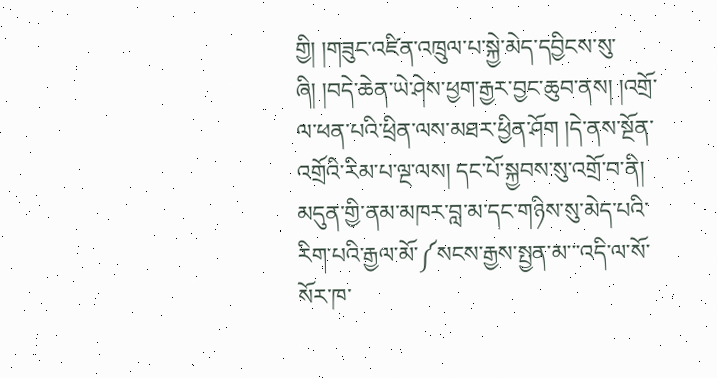གྱི། །གཟུང་འཛིན་འཁྲུལ་པ་སྐྱེ་མེད་དབྱིངས་སུ་ཞི། །བདེ་ཆེན་ཡེ་ཤེས་ཕྱག་རྒྱར་བྱང་ཆུབ་ནས། །འགྲོ་ལ་ཕན་པའི་ཕྲིན་ལས་མཐར་ཕྱིན་ཤོག །དེ་ནས་སྔོན་འགྲོའི་རིམ་པ་ལྔ་ལས། དང་པོ་སྐྱབས་སུ་འགྲོ་བ་ནི། མདུན་གྱི་ནམ་མཁར་བླ་མ་དང་གཉིས་སུ་མེད་པའི་རིག་པའི་རྒྱལ་མོ་༼སངས་རྒྱས་སྤྱན་མ་་་འདི་ལ་སོ་སོར་ཁ་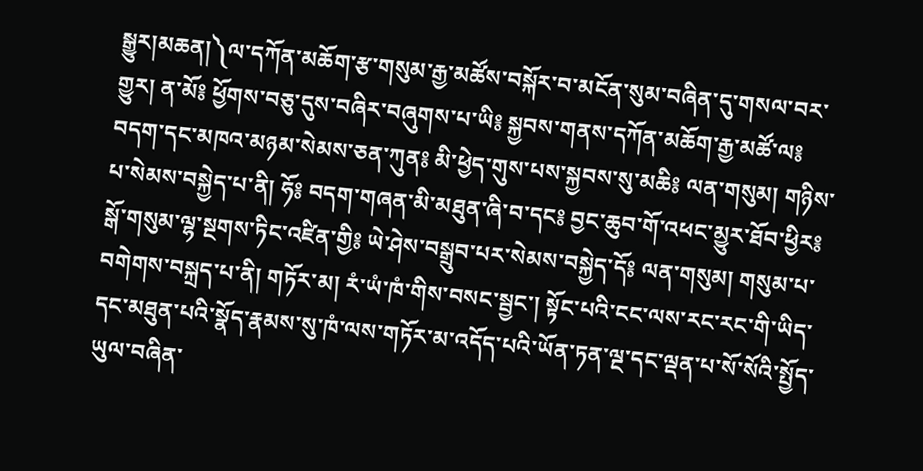སྒྱུར།མཆན།༽ལ་དཀོན་མཆོག་རྩ་གསུམ་རྒྱ་མཚོས་བསྐོར་བ་མངོན་སུམ་བཞིན་དུ་གསལ་བར་གྱུར། ན་མོ༔ ཕྱོགས་བཅུ་དུས་བཞིར་བཞུགས་པ་ཡི༔ སྐྱབས་གནས་དཀོན་མཆོག་རྒྱ་མཚོ་ལ༔ བདག་དང་མཁའ་མཉམ་སེམས་ཅན་ཀུན༔ མི་ཕྱེད་གུས་པས་སྐྱབས་སུ་མཆི༔ ལན་གསུམ། གཉིས་པ་སེམས་བསྐྱེད་པ་ནི། ཧོ༔ བདག་གཞན་མི་མཐུན་ཞི་བ་དང༔ བྱང་ཆུབ་གོ་འཕང་མྱུར་ཐོབ་ཕྱིར༔ སྒོ་གསུམ་ལྷ་སྔགས་ཏིང་འཛིན་གྱི༔ ཡེ་ཤེས་བསྒྲུབ་པར་སེམས་བསྐྱེད་དོ༔ ལན་གསུམ། གསུམ་པ་བགེགས་བསྐྲད་པ་ནི། གཏོར་མ། རཾ་ཡཾ་ཁཾ་གིས་བསང་སྦྱང་། སྟོང་པའི་ངང་ལས་རང་རང་གི་ཡིད་དང་མཐུན་པའི་སྣོད་རྣམས་སུ་ཁཾ་ལས་གཏོར་མ་འདོད་པའི་ཡོན་ཏན་ལྔ་དང་ལྡན་པ་སོ་སོའི་སྤྱོད་ཡུལ་བཞིན་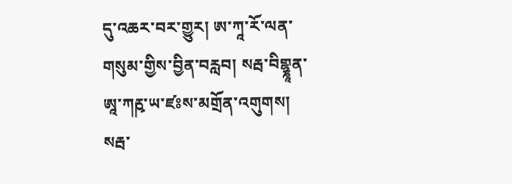དུ་འཆར་བར་གྱུར། ཨ་ཀཱ་རོ་ལན་གསུམ་གྱིས་བྱིན་བརླབ། སརྦ་བིགྷྣཱན་ཨཱ་ཀརྵ་ཡ་ཛཿས་མགྲོན་འགུགས། སརྦ་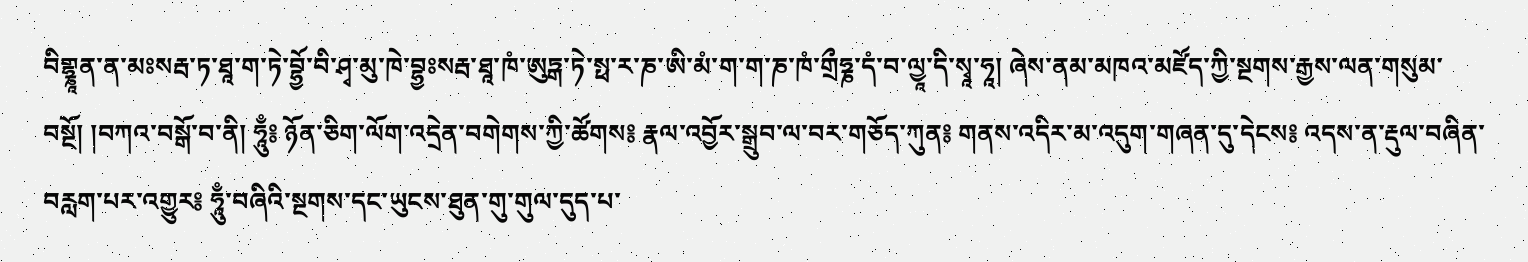བིགྷྣཱན་ན་མཿསརྦ་ཏ་ཐཱ་ག་ཏེ་བྷྱོ་བི་ཤྭ་མུ་ཁེ་བྷྱཿསརྦ་ཐཱ་ཁཾ་ཨུཏྒ་ཏེ་སྥ་ར་ཎ་ཨི་མཾ་ག་ག་ཎ་ཁཾ་གྲྀཧྞ་དཾ་བ་ལྱཱ་དི་སྭཱ་ཧཱ། ཞེས་ནམ་མཁའ་མཛོད་ཀྱི་སྔགས་རྒྱས་ལན་གསུམ་བསྔོ། །བཀའ་བསྒོ་བ་ནི། ཧཱུྃ༔ ཉོན་ཅིག་ལོག་འདྲེན་བགེགས་ཀྱི་ཚོགས༔ རྣལ་འབྱོར་སྒྲུབ་ལ་བར་གཅོད་ཀུན༔ གནས་འདིར་མ་འདུག་གཞན་དུ་དེངས༔ འདས་ན་རྡུལ་བཞིན་བརླག་པར་འགྱུར༔ ཧཱུྃ་བཞིའི་སྔགས་དང་ཡུངས་ཐུན་གུ་གུལ་དུད་པ་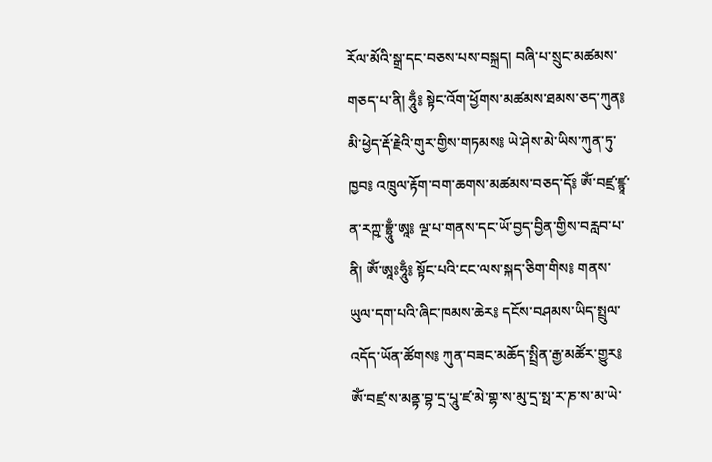རོལ་མོའི་སྒྲ་དང་བཅས་པས་བསྐྲད། བཞི་པ་སྲུང་མཚམས་གཅད་པ་ནི། ཧཱུྃ༔ སྟེང་འོག་ཕྱོགས་མཚམས་ཐམས་ཅད་ཀུན༔ མི་ཕྱེད་རྡོ་རྗེའི་གུར་གྱིས་གཏམས༔ ཡེ་ཤེས་མེ་ཡིས་ཀུན་ཏུ་ཁྱབ༔ འཁྲུལ་རྟོག་བག་ཆགས་མཚམས་བཅད་དོ༔ ཨོཾ་བཛྲ་ཛྙཱ་ན་རཀྵ་བྷྲཱུྃ་ཨཱ༔ ལྔ་པ་གནས་དང་ཡོ་བྱད་བྱིན་གྱིས་བརླབ་པ་ནི། ཨོཾ་ཨཱཿཧཱུྃ༔ སྟོང་པའི་ངང་ལས་སྐད་ཅིག་གིས༔ གནས་ཡུལ་དག་པའི་ཞིང་ཁམས་ཆེར༔ དངོས་བཤམས་ཡིད་སྤྲུལ་འདོད་ཡོན་ཚོགས༔ ཀུན་བཟང་མཆོད་སྤྲིན་རྒྱ་མཚོར་གྱུར༔ ཨོཾ་བཛྲ་ས་མནྟ་བྷ་དྲ་པཱུ་ཛ་མེ་གྷ་ས་མུ་དྲ་སྥ་ར་ཎ་ས་མ་ཡེ་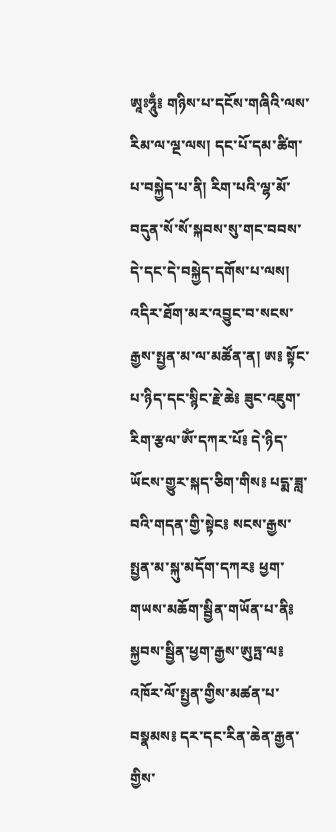ཨཱཿཧཱུྃ༔ གཉིས་པ་དངོས་གཞིའི་ལས་རིམ་ལ་ལྔ་ལས། དང་པོ་དམ་ཚིག་པ་བསྐྱེད་པ་ནི། རིག་པའི་ལྷ་མོ་བདུན་སོ་སོ་སྐབས་སུ་གང་བབས་དེ་དང་དེ་བསྐྱེད་དགོས་པ་ལས། འདིར་ཐོག་མར་འབྱུང་བ་སངས་རྒྱས་སྤྱན་མ་ལ་མཚོན་ན། ཨ༔ སྟོང་པ་ཉིད་དང་སྙིང་རྗེ་ཆེ༔ ཟུང་འཇུག་རིག་རྩལ་ཨོཾ་དཀར་པོ༔ དེ་ཉིད་ཡོངས་གྱུར་སྐད་ཅིག་གིས༔ པདྨ་ཟླ་བའི་གདན་གྱི་སྟེང༔ སངས་རྒྱས་སྤྱན་མ་སྐུ་མདོག་དཀར༔ ཕྱག་གཡས་མཆོག་སྦྱིན་གཡོན་པ་ནི༔ སྐྱབས་སྦྱིན་ཕྱག་རྒྱས་ཨུཏྤ་ལ༔ འཁོར་ལོ་སྤྱན་གྱིས་མཚན་པ་བསྣམས༔ དར་དང་རིན་ཆེན་རྒྱན་གྱིས་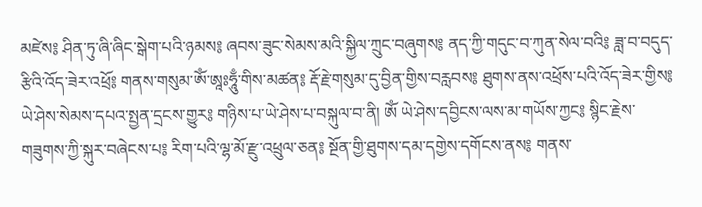མཛེས༔ ཤིན་ཏུ་ཞི་ཞིང་སྒེག་པའི་ཉམས༔ ཞབས་ཟུང་སེམས་མའི་སྐྱིལ་ཀྲུང་བཞུགས༔ ནད་ཀྱི་གདུང་བ་ཀུན་སེལ་བའི༔ ཟླ་བ་བདུད་རྩིའི་འོད་ཟེར་འཕྲོ༔ གནས་གསུམ་ཨོཾ་ཨཱཿཧཱུྃ་གིས་མཚན༔ རྡོ་རྗེ་གསུམ་དུ་བྱིན་གྱིས་བརླབས༔ ཐུགས་ནས་འཕྲོས་པའི་འོད་ཟེར་གྱིས༔ ཡེ་ཤེས་སེམས་དཔའ་སྤྱན་དྲངས་གྱུར༔ གཉིས་པ་ཡེ་ཤེས་པ་བསྐུལ་བ་ནི། ཨོཾ ཡེ་ཤེས་དབྱིངས་ལས་མ་གཡོས་ཀྱང༔ སྙིང་རྗེས་གཟུགས་ཀྱི་སྐུར་བཞེངས་པ༔ རིག་པའི་ལྷ་མོ་རྫུ་འཕྲུལ་ཅན༔ སྔོན་གྱི་ཐུགས་དམ་དགྱེས་དགོངས་ནས༔ གནས་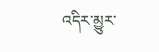འདིར་མྱུར་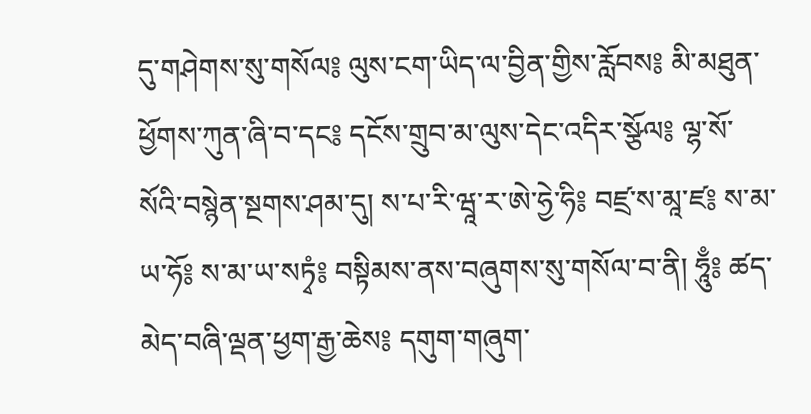དུ་གཤེགས་སུ་གསོལ༔ ལུས་ངག་ཡིད་ལ་བྱིན་གྱིས་རློབས༔ མི་མཐུན་ཕྱོགས་ཀུན་ཞི་བ་དང༔ དངོས་གྲུབ་མ་ལུས་དེང་འདིར་སྩོལ༔ ལྷ་སོ་སོའི་བསྙེན་སྔགས་ཤམ་དུ། ས་པ་རི་ཝཱ་ར་ཨེ་ཧྱེ་ཧི༔ བཛྲ་ས་མཱ་ཛ༔ ས་མ་ཡ་ཧོ༔ ས་མ་ཡ་སཏྭཾ༔ བསྟིམས་ནས་བཞུགས་སུ་གསོལ་བ་ནི། ཧཱུྃ༔ ཚད་མེད་བཞི་ལྡན་ཕྱག་རྒྱ་ཆེས༔ དགུག་གཞུག་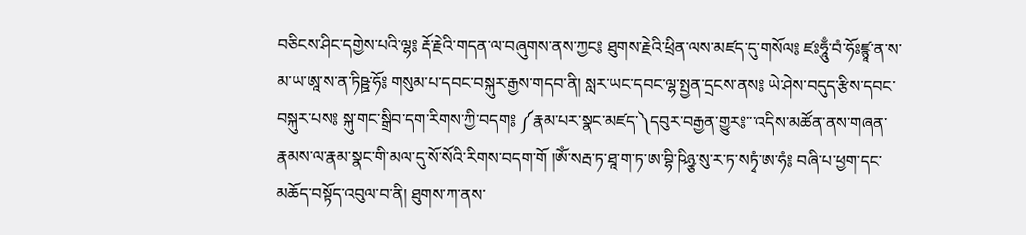བཅིངས་ཤིང་དགྱེས་པའི་ལྷ༔ རྡོ་རྗེའི་གདན་ལ་བཞུགས་ནས་ཀྱང༔ ཐུགས་རྗེའི་ཕྲིན་ལས་མཛད་དུ་གསོལ༔ ཛཿཧཱུྃ་བཾ་ཧོཿཛྙཱ་ན་ས་མ་ཡ་ཨཱ་ས་ན་ཏིཥྛ་ཧོ༔ གསུམ་པ་དབང་བསྐུར་རྒྱས་གདབ་ནི། སླར་ཡང་དབང་ལྷ་སྤྱན་དྲངས་ནས༔ ཡེ་ཤེས་བདུད་རྩིས་དབང་བསྐུར་པས༔ སྐུ་གང་སྒྲིབ་དག་རིགས་ཀྱི་བདག༔ ༼རྣམ་པར་སྣང་མཛད་༽དབུར་བརྒྱན་གྱུར༔་་་འདིས་མཚོན་ནས་གཞན་རྣམས་ལ་རྣམ་སྣང་གི་མལ་དུ་སོ་སོའི་རིགས་བདག་གོ །ཨོཾ་སརྦ་ཏ་ཐཱ་ག་ཏ་ཨ་བྷི་ཥིཉྩ་སུ་ར་ཏ་སཏྭཾ་ཨ་ཧཾ༔ བཞི་པ་ཕྱག་དང་མཆོད་བསྟོད་འབུལ་བ་ནི། ཐུགས་ཀ་ནས་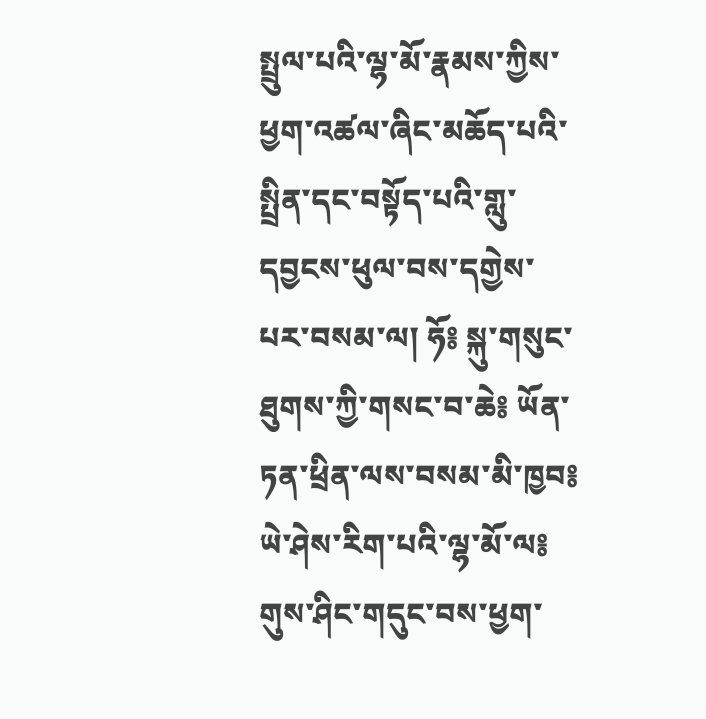སྤྲུལ་པའི་ལྷ་མོ་རྣམས་ཀྱིས་ཕྱག་འཚལ་ཞིང་མཆོད་པའི་སྤྲིན་དང་བསྟོད་པའི་གླུ་དབྱངས་ཕུལ་བས་དགྱེས་པར་བསམ་ལ། ཧོ༔ སྐུ་གསུང་ཐུགས་ཀྱི་གསང་བ་ཆེ༔ ཡོན་ཏན་ཕྲིན་ལས་བསམ་མི་ཁྱབ༔ ཡེ་ཤེས་རིག་པའི་ལྷ་མོ་ལ༔ གུས་ཤིང་གདུང་བས་ཕྱག་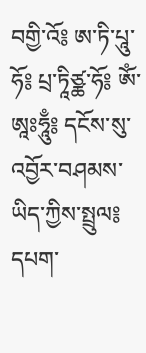བགྱི་འོ༔ ཨ་ཏི་པཱུ་ཧོ༔ པྲ་ཏཱིཙྪ་ཧོ༔ ཨོཾ་ཨཱཿཧཱུྃ༔ དངོས་སུ་འབྱོར་བཤམས་ཡིད་ཀྱིས་སྤྲུལ༔ དཔག་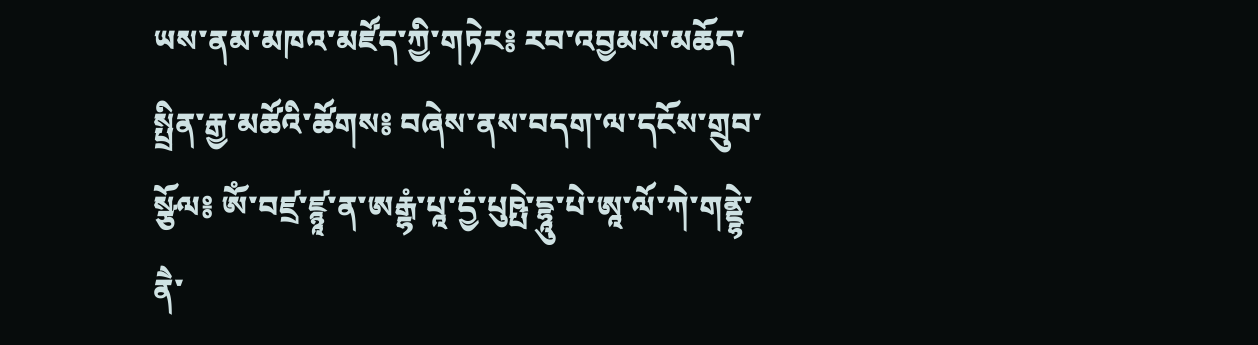ཡས་ནམ་མཁའ་མཛོད་ཀྱི་གཏེར༔ རབ་འབྱམས་མཆོད་སྤྲིན་རྒྱ་མཚོའི་ཚོགས༔ བཞེས་ནས་བདག་ལ་དངོས་གྲུབ་སྩོལ༔ ཨོཾ་བཛྲ་ཛྙཱ་ན་ཨརྒྷཾ་པཱ་དྱཾ་པུཥྤེ་དྷཱུ་པེ་ཨཱ་ལོ་ཀེ་གནྡྷེ་ནཻ་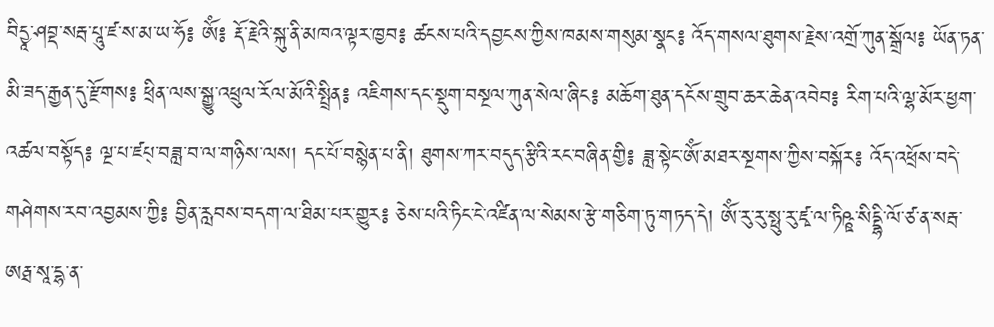བིདྱཱ་ཤབྡ་སརྦ་པཱུ་ཛ་ས་མ་ཡ་ཧོ༔ ཨོཾ༔ རྡོ་རྗེའི་སྐུ་ནི་མཁའ་ལྟར་ཁྱབ༔ ཚངས་པའི་དབྱངས་ཀྱིས་ཁམས་གསུམ་སྣང༔ འོད་གསལ་ཐུགས་རྗེས་འགྲོ་ཀུན་སྒྲོལ༔ ཡོན་ཏན་མི་ཟད་རྒྱན་དུ་རྫོགས༔ ཕྲིན་ལས་སྒྱུ་འཕྲུལ་རོལ་མོའི་སྤྲིན༔ འཇིགས་དང་སྡུག་བསྔལ་ཀུན་སེལ་ཞིང༔ མཆོག་ཐུན་དངོས་གྲུབ་ཆར་ཆེན་འབེབ༔ རིག་པའི་ལྷ་མོར་ཕྱག་འཚལ་བསྟོད༔ ལྔ་པ་ཛཔ྄་བཟླ་བ་ལ་གཉིས་ལས། དང་པོ་བསྙེན་པ་ནི། ཐུགས་ཀར་བདུད་རྩིའི་རང་བཞིན་གྱི༔ ཟླ་སྟེང་ཨོཾ་མཐར་སྔགས་ཀྱིས་བསྐོར༔ འོད་འཕྲོས་བདེ་གཤེགས་རབ་འབྱམས་ཀྱི༔ བྱིན་རླབས་བདག་ལ་ཐིམ་པར་གྱུར༔ ཅེས་པའི་ཏིང་ངེ་འཛིན་ལ་སེམས་རྩེ་གཅིག་ཏུ་གཏད་དེ། ཨོཾ་རུ་རུ་སྥུ་རུ་ཛྭ་ལ་ཏིཥྛ་སིདྡྷི་ལོ་ཙ་ན་སརྦ་ཨརྠ་སཱ་དྷ་ན་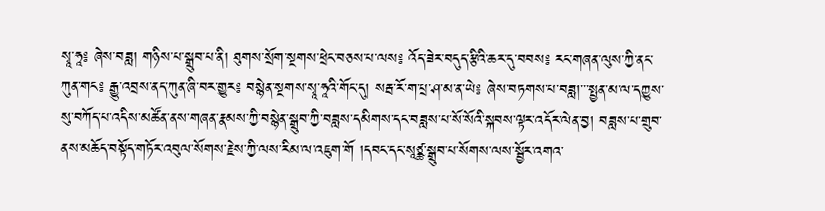སྭཱ་ཧཱ༔ ཞེས་བཟླ། གཉིས་པ་སྒྲུབ་པ་ནི། ཐུགས་སྲོག་སྔགས་ཕྲེང་བཅས་པ་ལས༔ འོད་ཟེར་བདུད་རྩིའི་ཆར་དུ་བབས༔ རང་གཞན་ལུས་ཀྱི་ནང་ཀུན་གང༔ རྒྱུ་འབྲས་ནད་ཀུན་ཞི་བར་གྱུར༔ བསྙེན་སྔགས་སྭཱ་ཧཱའི་གོང་དུ། སརྦ་རོ་ག་པྲ་ཤ་མ་ན་ཡེ༔ ཞེས་བཏགས་པ་བཟླ།་་་སྤྱན་མ་ལ་དཀྱུས་སུ་བཀོད་པ་འདིས་མཚོན་ནས་གཞན་རྣམས་ཀྱི་བསྙེན་སྒྲུབ་ཀྱི་བཟླས་དམིགས་དང་བཟླས་པ་སོ་སོའི་སྐབས་ལྟར་འདོར་ལེན་བྱ། བཟླས་པ་གྲུབ་ནས་མཆོད་བསྟོད་གཏོར་འབུལ་སོགས་རྗེས་ཀྱི་ལས་རིམ་ལ་འཇུག་གོ །དབང་དང་སཱཙྪ་སྒྲུབ་པ་སོགས་ལས་སྦྱོར་འགའ་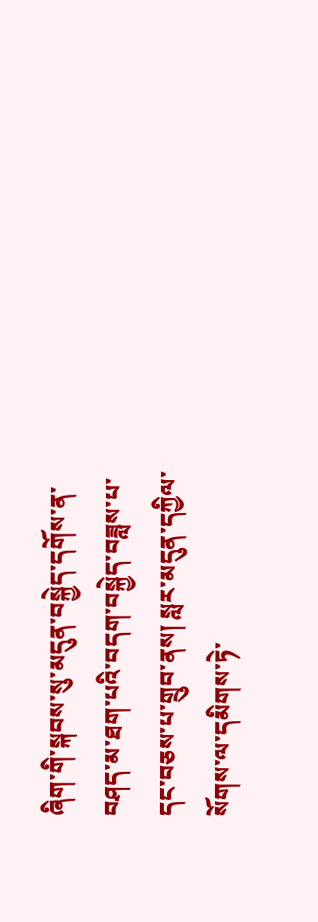ཞིག་གི་སྐབས་སུ་མདུན་བསྐྱེད་དགོས་ན་བཤད་མ་ཐག་པའི་བདག་བསྐྱེད་བཟླས་པ་དང་བཅས་པ་གྲུབ་ནས། སླར་མདུན་དཀྱིལ་སོགས་ལ་དམིགས་ཏེ་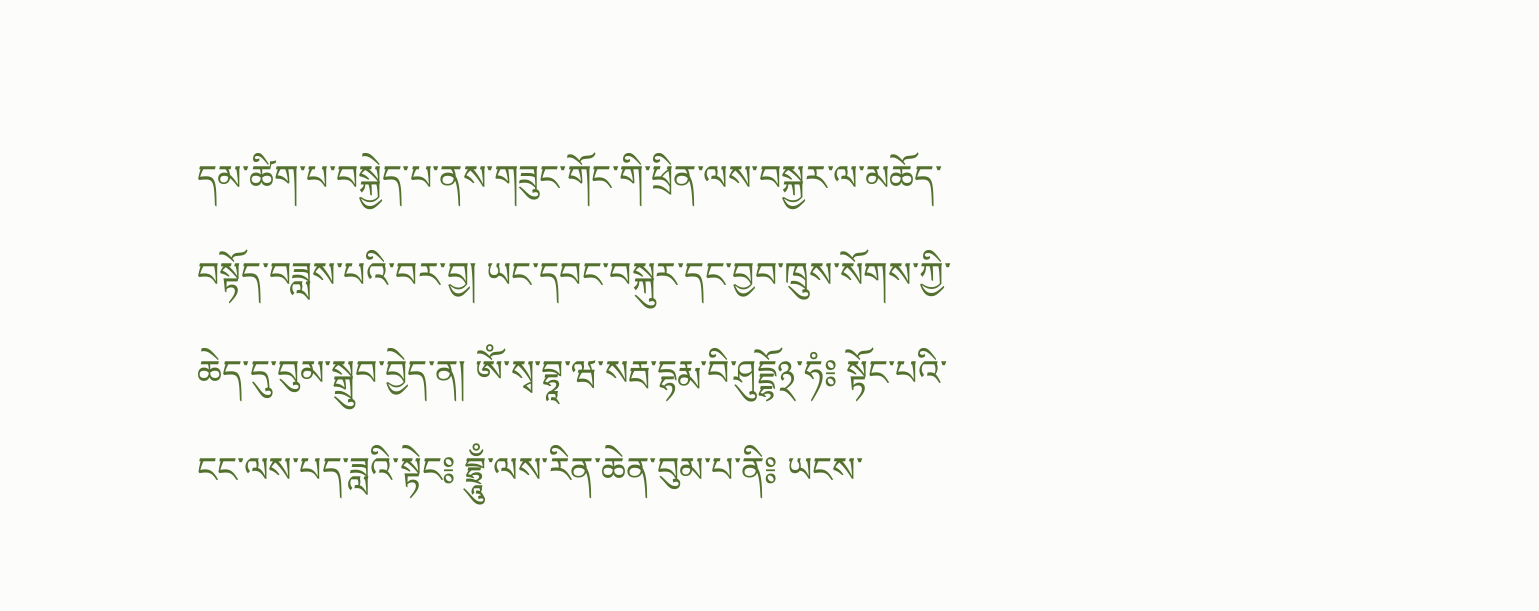དམ་ཚིག་པ་བསྐྱེད་པ་ནས་གཟུང་གོང་གི་ཕྲིན་ལས་བསྐྱར་ལ་མཆོད་བསྟོད་བཟླས་པའི་བར་བྱ། ཡང་དབང་བསྐུར་དང་བྱབ་ཁྲུས་སོགས་ཀྱི་ཆེད་དུ་བུམ་སྒྲུབ་བྱེད་ན། ཨོཾ་སྭ་བྷཱ་ཝ་སརྦ་དྷརྨ་བི་ཤུདྡྷོ྅་ཧཾ༔ སྟོང་པའི་ངང་ལས་པད་ཟླའི་སྟེང༔ བྷྲཱུྃ་ལས་རིན་ཆེན་བུམ་པ་ནི༔ ཡངས་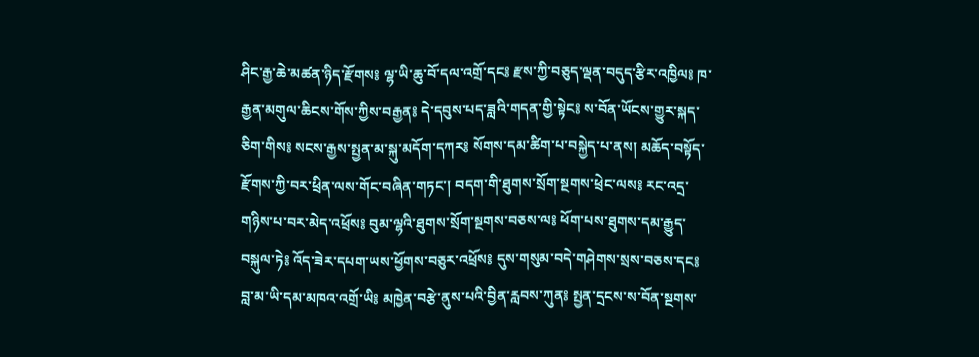ཤིང་རྒྱ་ཆེ་མཚན་ཉིད་རྫོགས༔ ལྷ་ཡི་ཆུ་བོ་དལ་འགྲོ་དང༔ རྫས་ཀྱི་བཅུད་ལྡན་བདུད་རྩིར་འཁྱིལ༔ ཁ་རྒྱན་མགུལ་ཆིངས་གོས་ཀྱིས་བརྒྱན༔ དེ་དབུས་པད་ཟླའི་གདན་གྱི་སྟེང༔ ས་བོན་ཡོངས་གྱུར་སྐད་ཅིག་གིས༔ སངས་རྒྱས་སྤྱན་མ་སྐུ་མདོག་དཀར༔ སོགས་དམ་ཚིག་པ་བསྐྱེད་པ་ནས། མཆོད་བསྟོད་རྫོགས་ཀྱི་བར་ཕྲིན་ལས་གོང་བཞིན་གཏང་། བདག་གི་ཐུགས་སྲོག་སྔགས་ཕྲེང་ལས༔ རང་འདྲ་གཉིས་པ་བར་མེད་འཕྲོས༔ བུམ་ལྷའི་ཐུགས་སྲོག་སྔགས་བཅས་ལ༔ ཕོག་པས་ཐུགས་དམ་རྒྱུད་བསྐུལ་ཏེ༔ འོད་ཟེར་དཔག་ཡས་ཕྱོགས་བཅུར་འཕྲོས༔ དུས་གསུམ་བདེ་གཤེགས་སྲས་བཅས་དང༔ བླ་མ་ཡི་དམ་མཁའ་འགྲོ་ཡི༔ མཁྱེན་བརྩེ་ནུས་པའི་བྱིན་རླབས་ཀུན༔ སྤྱན་དྲངས་ས་བོན་སྔགས་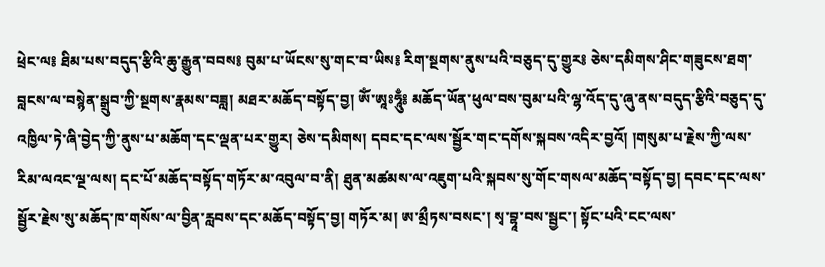ཕྲེང་ལ༔ ཐིམ་པས་བདུད་རྩིའི་ཆུ་རྒྱུན་བབས༔ བུམ་པ་ཡོངས་སུ་གང་བ་ཡིས༔ རིག་སྔགས་ནུས་པའི་བཅུད་དུ་གྱུར༔ ཅེས་དམིགས་ཤིང་གཟུངས་ཐག་བླངས་ལ་བསྙེན་སྒྲུབ་ཀྱི་སྔགས་རྣམས་བཟླ། མཐར་མཆོད་བསྟོད་བྱ། ཨོཾ་ཨཱཿཧཱུྃ༔ མཆོད་ཡོན་ཕུལ་བས་བུམ་པའི་ལྷ་འོད་དུ་ཞུ་ནས་བདུད་རྩིའི་བཅུད་དུ་འཁྱིལ་ཏེ་ཞི་བྱེད་ཀྱི་ནུས་པ་མཆོག་དང་ལྡན་པར་གྱུར། ཅེས་དམིགས། དབང་དང་ལས་སྦྱོར་གང་དགོས་སྐབས་འདིར་བྱའོ། །གསུམ་པ་རྗེས་ཀྱི་ལས་རིམ་ལའང་ལྔ་ལས། དང་པོ་མཆོད་བསྟོད་གཏོར་མ་འབུལ་བ་ནི། ཐུན་མཚམས་ལ་འཇུག་པའི་སྐབས་སུ་གོང་གསལ་མཆོད་བསྟོད་བྱ། དབང་དང་ལས་སྦྱོར་རྗེས་སུ་མཆོད་ཁ་གསོས་ལ་བྱིན་རླབས་དང་མཆོད་བསྟོད་བྱ། གཏོར་མ། ཨ་མྲྀཏས་བསང་། སྭ་བྷཱ་བས་སྦྱང་། སྟོང་པའི་ངང་ལས་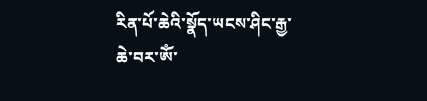རིན་པོ་ཆེའི་སྣོད་ཡངས་ཤིང་རྒྱ་ཆེ་བར་ཨོཾ་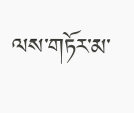ལས་གཏོར་མ་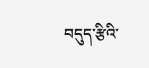བདུད་རྩིའི་